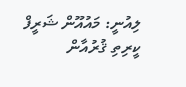ލިއުނީ: މައުއޫން ޝަރީފް
ކީރިތި ޤުރުއާން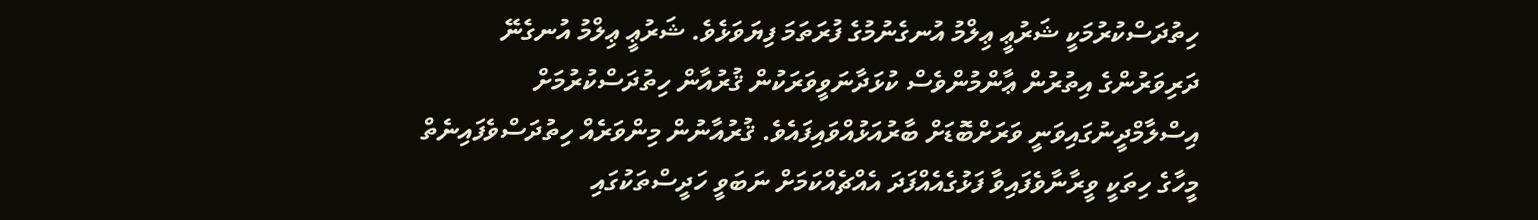ހިތުދަސްކުރުމަކީ ޝަރުޢީ ޢިލްމު އުނގެނުމުގެ ފުރަތަމަ ފިޔަވަޅެވެ. ޝަރުޢީ ޢިލްމު އުނގެނޭ ދަރިވަރުންގެ އިތުރުން ޢާންމުންވެސް ކުޅަދާނަވީވަރަކުން ޤުރުއާން ހިތުދަސްކުރުމަށް އިސްލާމްދީނުގައިވަނީ ވަރަށްބޮޑަށް ބާރުއަޅުއްވައިފައެވެ. ޤުރުއާނުން މިންވަރެއް ހިތުދަސްވެފައިނެތް މީހާގެ ހިތަކީ ވީރާނާވެފައިވާ ފަޅުގެއެއްފަދަ އެއްޗެއްކަމަށް ނަބަވީ ހަދީސްތަކުގައި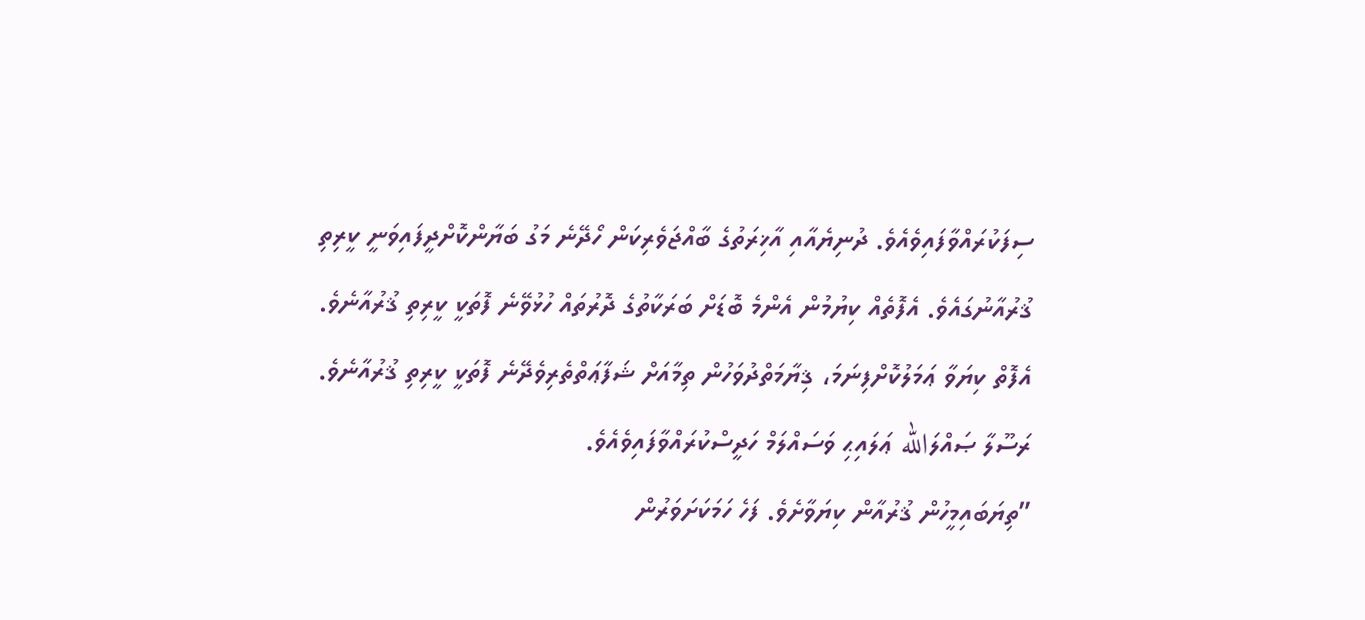ސިފަކުރައްވާފައިވެއެވެ. ދުނިޔެއާއި އާޚިރަތުގެ ބާއްޖަވެރިކަން ހޯދޭނެ މަގު ބަޔާންކޮށްދީފައިވަނީ ކީރިތި ޤުރުއާނުގައެވެ. އެފޮތެއް ކިޔުމުން އެންމެ ބޮޑަށް ބަރަކާތުގެ ދޮރުތައް ހުޅުވޭނެ ފޮތަކީ ކީރިތި ޤުރުއާނެވެ. އެފޮތް ކިޔަވާ ޢަމަލުކޮށްފިނަމަ، ޤިޔާމަތްދުވަހުން ތިމާއަށް ޝަފާޢަތްތެރިވެދޭނެ ފޮތަކީ ކީރިތި ޤުރުއާނެވެ.
ރަސޫލާ ޞައްލަالله ޢަލައިޙި ވަސައްލަމް ހަދީސްކުރައްވާފައިވެއެވެ.
”ތިޔަބައިމީހުން ޤުރުއާން ކިޔަވާށެވެ. ފަހެ ހަމަކަށަވަރުން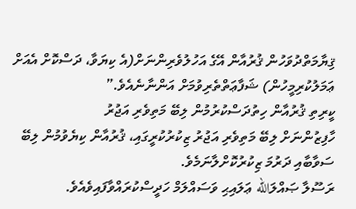ޤިޔާމަތްދުވަހުން ޤުރުއާން އޭގެ އަހުލުވެރިންނަށް(އެ ކިޔަވާ، ދަސްކޮށް އެއަށް ޢަމަލުކުރިމީހުން) ޝަފާޢަތްތެރިވުމަށް އަންނާނެއެވެ.”
ކީރިތި ޤުރުއާން ހިތުދަސްކުރުމުން ލިބޭ މަތިވެރި އަޖުރު
ހާފިޒުންނަށް ލިބޭ މަތިވެރި އަޖުރު ޒިކުރުކުރީގައި، ޤުރުއާން ކިޔެވުމުން ލިބޭ ސަވާބާއި ދަރުމަ ޒިކުރުކޮށްލާނަމެވެ.
ރަސޫލާ ޞައްލަالله ޢަލައިޙި ވަސައްލަމް ހަދީސްކުރައްވާފައިވެއެވެ.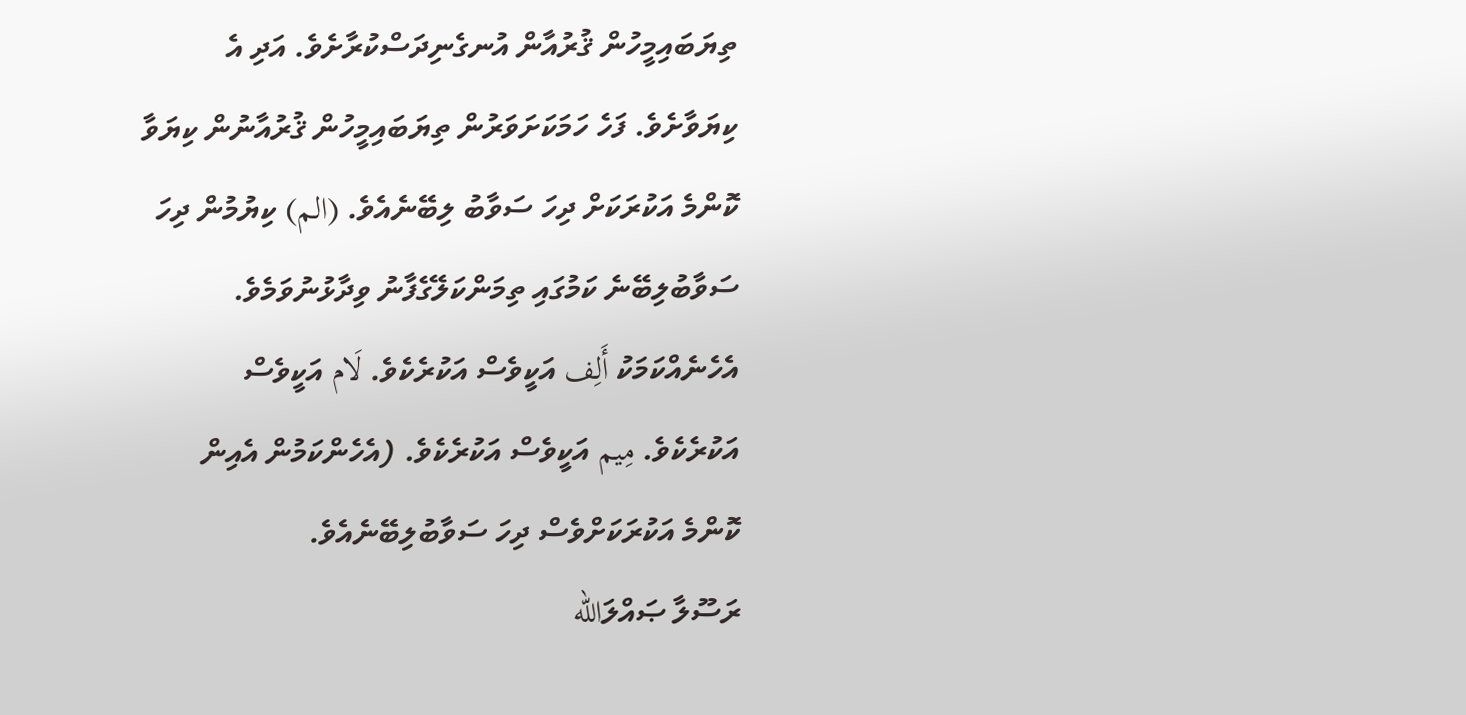ތިޔަބައިމީހުން ޤުރުއާން އުނގެނިދަސްކުރާށެވެ. އަދި އެ ކިޔަވާށެވެ. ފަހެ ހަމަކަށަވަރުން ތިޔަބައިމީހުން ޤުރުއާނުން ކިޔަވާ ކޮންމެ އަކުރަކަށް ދިހަ ސަވާބު ލިބޭނެއެވެ. (الم) ކިޔުމުން ދިހަ ސަވާބުލިބޭނެ ކަމުގައި ތިމަންކަލޭގެފާނު ވިދާޅުނުވަމެވެ. އެހެނެއްކަމަކު أَلِف އަކީވެސް އަކުރެކެވެ. لَام އަކީވެސް އަކުރެކެވެ. مِيم އަކީވެސް އަކުރެކެވެ. (އެހެންކަމުން އެއިން ކޮންމެ އަކުރަކަށްވެސް ދިހަ ސަވާބުލިބޭނެއެވެ.
ރަސޫލާ ޞައްލަالله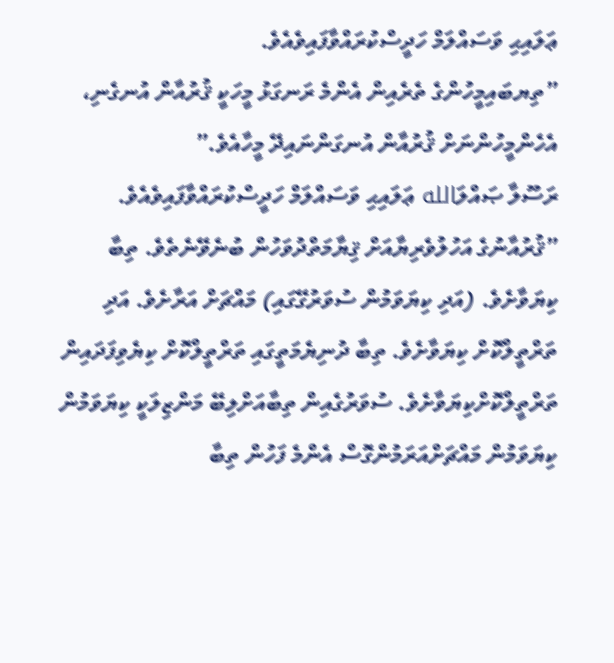ޢަލައިޙި ވަސައްލަމް ހަދީސްކުރައްވާފައިވެއެވެ.
”ތިޔބައިމީހުންގެ ތެރެއިން އެންމެ ރަނގަޅު މީހަކީ ޤުރުއާން އުނގެނި، އެހެންމީހުންނަށް ޤުރުއާން އުނގަންނައިދޭ މީހާއެވެ.”
ރަސޫލާ ޞައްލަالله ޢަލައިޙި ވަސައްލަމް ހަދީސްކުރައްވާފައިވެއެވެ.
”ޤުރުއާނުގެ އަހުލުވެރިޔާއަށް ޤިޔާމަތްދުވަހުން ބުނެވޭނެތެވެ. ތިބާ ކިޔަވާށެވެ. (އަދި ކިޔަވަމުން ސުވަރުގޭގައި) މައްޗަށް އަރާށެވެ. އަދި ތަރްތީލްކޮށް ކިޔަވާށެވެ. ތިބާ ދުނިޔެމަތީގައި ތަރްތީލްކޮށް ކިޔެވިފަދައިން ތަރްތީލްކޮށްކިޔަވާށެވެ. ސުވަރުގެއިން ތިބާއަށްލިބޭ މަންޒިލަކީ ކިޔަވަމުން ކިޔަވަމުން މައްޗަށްއަރަމުންގޮސް އެންމެ ފަހުން ތިބާ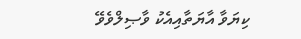ކިޔަވާ އާޔަތާއިއެކު ވާޞިލްވެވޭ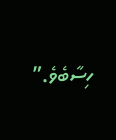ހިސާބެވެ.”